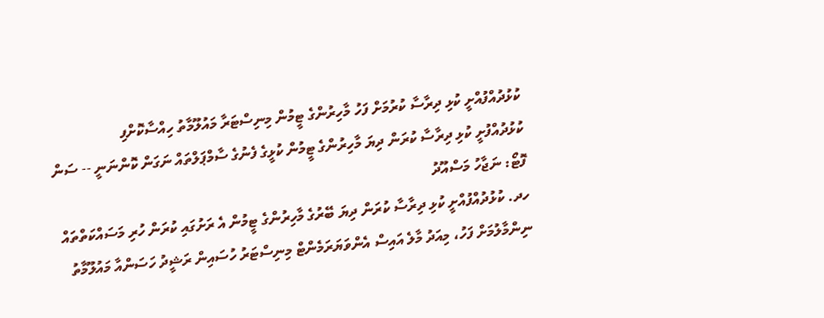ކުޅުދުއްފުއްށީ ކުޅި ދިރާސާ ކުރުމަށް ފަހު މާހިރުންގެ ޓީމުން މިނިސްޓަރާ މައުލޫމާތު ހިއްސާކޮށްފި
ކުޅުދުއްފުށީ ކުޅި ދިރާސާ ކުރަން ދިޔަ މާހިރުންގެ ޓީމުން ކުޅީގެ ފެނުގެ ސާމްޕަލްތައް ނަގަން ކޮންނަނީ -- ސަން ފޮޓޯ: ނަޖާހު މަސްއޫދު
ހދ. ކުޅުދުއްފުއްށީ ކުޅި ދިރާސާ ކުރަން ދިޔަ ބޭރުގެ މާހިރުންގެ ޓީމުން އެ ރަށުގައި ކުރަން ހުރި މަސައްކަތްތައް ނިންމާލުމަށް ފަހު، މިއަދު މާލެ އައިސް އެންވަޔަރަމެންޓް މިނިސްޓަރު ހުސައިން ރަޝީދު ހަސަންއާ މައުލޫމާތު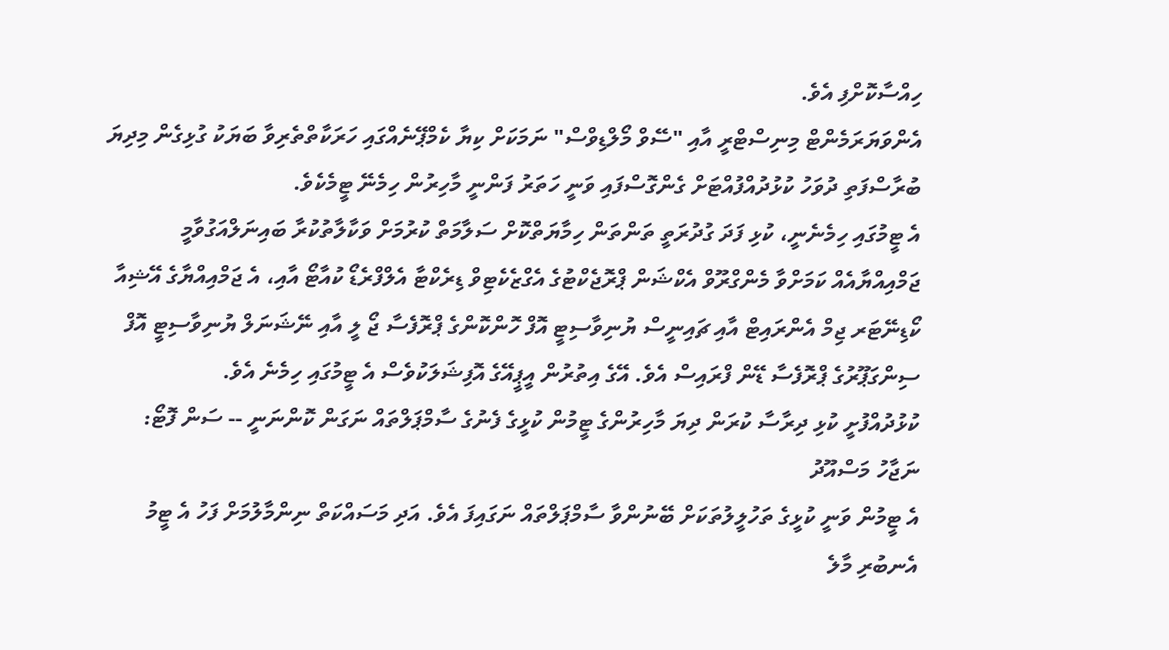ހިއްސާކޮށްފި އެވެ.
އެންވަޔަރަމެންޓް މިނިސްޓްރީ އާއި "ސޭވް މޯލްޑިވްސް" ނަމަކަށް ކިޔާ ކެމްޕޭނެއްގައި ހަރަކާތްތެރިވާ ބަޔަކު ގުޅިގެން މިދިޔަ ބުރާސްފަތި ދުވަހު ކުޅުދުއްފުއްޓަށް ގެންގޮސްފައި ވަނީ ހަތަރު ފަންނީ މާހިރުން ހިމެނޭ ޓީމެކެވެ.
އެ ޓީމުގައި ހިމެނެނީ، ކުޅި ފަދަ ގުދުރަތީ ތަންތަން ހިމާޔަތްކޮށް ސަލާމަތް ކުރުމަށް ވަކާލާތުކުރާ ބައިނަލްއަގުވާމީ ޖަމްއިއްޔާއެއް ކަމަށްވާ މެންގްރޫވް އެކްޝަން ޕްރޮޖެކްޓުގެ އެގްޒެކެޓިވް ޑިރެކްޓާ އެލްފްރެޑޯ ކުއާޓޯ އާއި، އެ ޖަމްއިއްޔާގެ އޭޝިއާ ކޯޑިނޭޓަރ ޖިމް އެންރައިޓް އާއި ޗައިނީސް ޔުނިވާސިޓީ އޮފް ހޮންކޮންގެ ޕްރޮފެސާ ޖޯ ލީ އާއި ނޭޝަނަލް ޔުނިވާސިޓީ އޮފް ސިންގަޕޫރުގެ ޕްރޮފެސާ ޑޭން ފްރައިސް އެވެ. އޭގެ އިތުރުން އީޕީއޭގެ އޮފިޝަލަކުވެސް އެ ޓީމުގައި ހިމެނެ އެވެ.
ކުޅުދުއްފުށީ ކުޅި ދިރާސާ ކުރަން ދިޔަ މާހިރުންގެ ޓީމުން ކުޅީގެ ފެނުގެ ސާމްޕަލްތައް ނަގަން ކޮންނަނީ -- ސަން ފޮޓޯ: ނަޖާހު މަސްއޫދު
އެ ޓީމުން ވަނީ ކުޅީގެ ތަހުލީލުތަކަށް ބޭނުންވާ ސާމްޕަލްތައް ނަގައިފަ އެވެ. އަދި މަސައްކަތް ނިންމާލުމަށް ފަހު އެ ޓީމު އެނބުރި މާލެ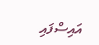އައިސްފައި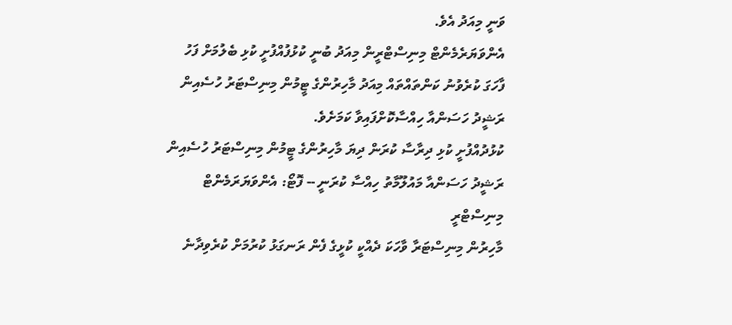ވަނީ މިއަދު އެވެ.
އެންވަޔަރެމެންޓް މިނިސްޓްރީން މިއަދު ބުނީ ކުޅުފުއްފުށީ ކުޅި ބެލުމަށް ފަހު ފާހަގަ ކުރެވުނު ކަންތައްތައް މިއަދު މާހިރުންގެ ޓީމުން މިނިސްޓަރު ހުސެއިން ރަޝީދު ހަސަންއާ ހިއްސާކޮށްފައިވާ ކަމަށެވެ.
ކުޅުދުއްފުށީ ކުޅި ދިރާސާ ކުރަން ދިޔަ މާހިރުންގެ ޓީމުން މިނިސްޓަރު ހުސެއިން ރަޝީދު ހަސަންއާ މައުލޫމާތު ހިއްސާ ކުރަނީ -- ފޮޓޯ: އެންވަޔަރަމެންޓް މިނިސްޓްރީ
މާހިރުން މިނިސްޓަރާ ވާހަކަ ދެއްކީ ކުޅީގެ ފެން ރަނގަޅު ކުރުމަށް ކުރެވިދާނެ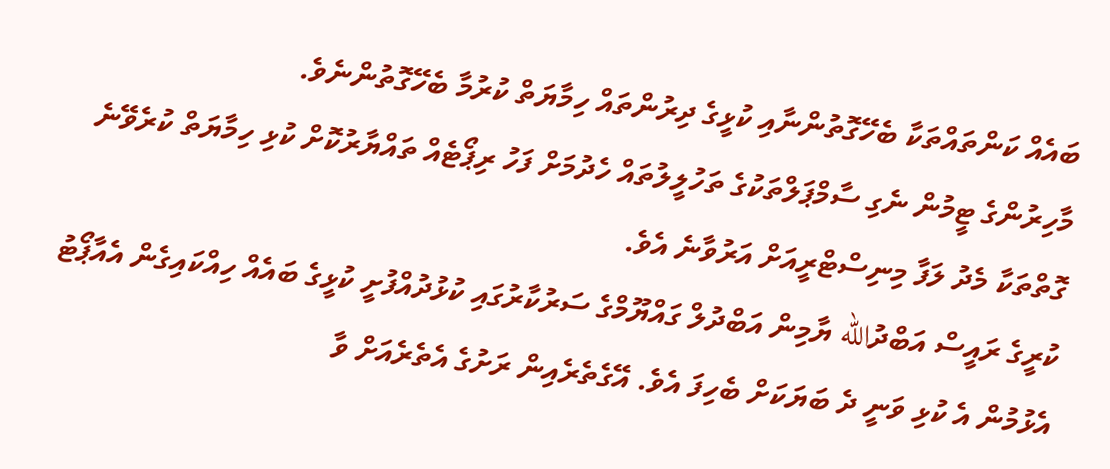ބައެއް ކަންތައްތަކާ ބެހޭގޮތުންނާއި ކުޅީގެ ދިރުންތައް ހިމާޔަތް ކުރުމާ ބެހޭގޮތުންނެވެ.
މާހިރުންގެ ޓީމުން ނެގި ސާމްޕަލްތަކުގެ ތަހުލީލުތައް ހެދުމަށް ފަހު ރިޕޯޓެއް ތައްޔާރުކޮށް ކުޅި ހިމާޔަތް ކުރެވޭނެ ގޮތްތަކާ މެދު ލަފާ މިނިސްޓްރީއަށް އަރުވާނެ އެވެ.
ކުރީގެ ރައީސް އަބްދުالله ޔާމިން އަބްދުލް ގައްޔޫމްގެ ސަރުކާރުގައި ކުޅުދުއްފުށީ ކުޅީގެ ބައެއް ހިއްކައިގެން އެއާޕޯޓު އެޅުމުން އެ ކުޅި ވަނީ ދެ ބަޔަކަށް ބެހިފަ އެވެ. އޭގެތެރެއިން ރަށުގެ އެތެރެއަށް ވާ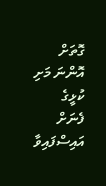ގޮތަށް އޮންނަ މަށި ކުޅީގެ ފެނަށް އައިސްފައިވާ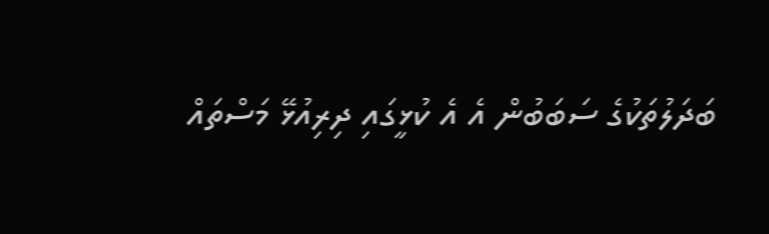ބަދަލުތަކުގެ ސަބަބުން އެ އެ ކުޅީގައި ދިރިއުޅޭ މަސްތައް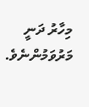މިހާރު ދަނީ މަރުވަމުންނެވެ.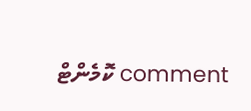comment ކޮމެންޓް